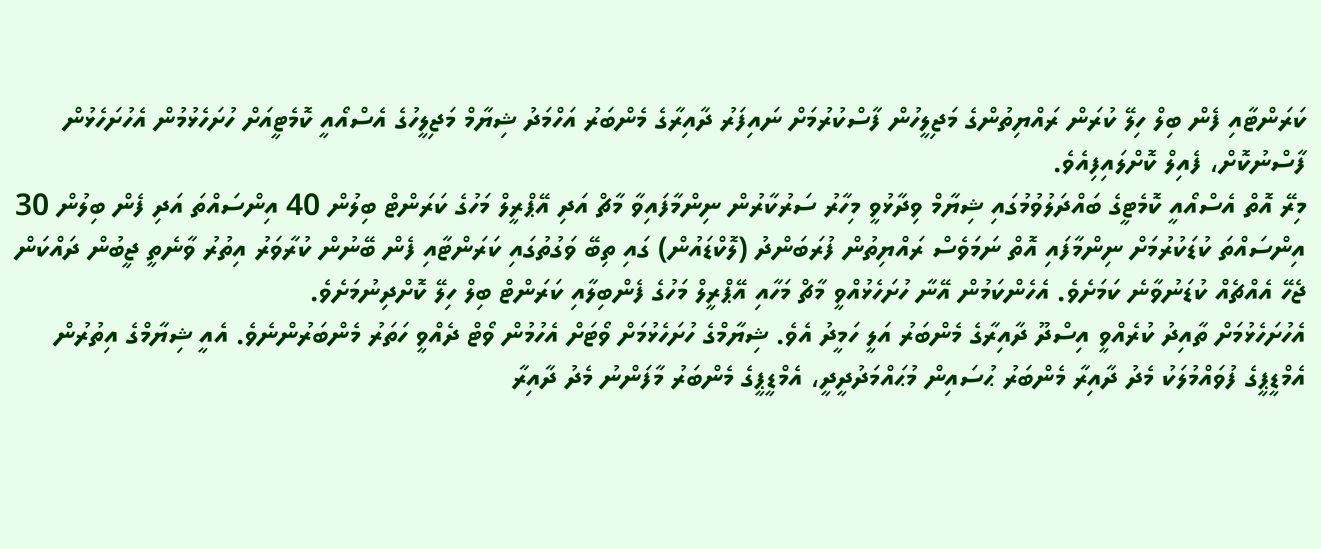ކަރަންޓާއި ފެން ބިލް ހިލޭ ކުރަން ރައްޔިތުންގެ މަޖިލީހުން ފާސްކުރުމަށް ނައިފަރު ދާއިރާގެ މެންބަރު އަހްމަދު ޝިޔާމް މަޖިލީހުގެ އެސްއޯއީ ކޮމެޓީއަށް ހުށަހެޅުމުން އެހުށަހެޅުން ފާސްނުކޮށް، ފެއިލް ކޮށްލައިފިއެވެ.
މިރޭ އޮތް އެސްއޯއީ ކޮމެޓީގެ ބައްދަލުވުމުގައި ޝިޔާމް ވިދާޅުވީ މިހާރު ސަރުކާރުން ނިންމާފައިވާ މާޗް އަދި އޭޕްރީލް މަހުގެ ކަރަންޓް ބިލުން 40 އިންސައްތަ އަދި ފެން ބިލުން 30 އިންސައްތަ ކުޑަކުރުމަށް ނިންމާފައި އޮތް ނަމަވެސް ރައްޔިތުން ފުރަބަންދު (ލޮކްޑައުން) ގައި ތިބޭ ވަގުތުގައި ކަރަންޓާއި ފެން ބޭނުން ކުރާވަރު އިތުރު ވާނެތީ ޖީބުން ދައްކަން ޖެހޭ އެއްޗެއް ކުޑަނުވާނެ ކަމަށެވެ. އެހެންކަމުން އޭނާ ހުށަހެޅުއްވީ މާޗް މަހާއި އޭޕްރީލް މަހުގެ ފެންބިލާއި ކަރަންޓް ބިލް ހިލޭ ކޮށްދިނުމަށެވެ.
އެހުށަހެޅުމަށް ތާއިދު ކުރެއްވީ އިސްދޫ ދާއިރާގެ މެންބަރު އަލީ ހަމީދު އެވެ. ޝިޔާމްގެ ހުށަހެޅުމަށް ވޯޓަށް އެހުމުން ވޯޓް ދެއްވީ ހަތަރު މެންބަރުންނެވެ. އެއީ ޝިޔާމްގެ އިތުރުން އެމްޑީޕީގެ ފުވައްމުލަކު މެދު ދާއިރާ މެންބަރު ޙުސައިން މުޙައްމަދުދީދީ، އެމްޑީޕީގެ މެންބަރު މާފަންނު މެދު ދާއިރާ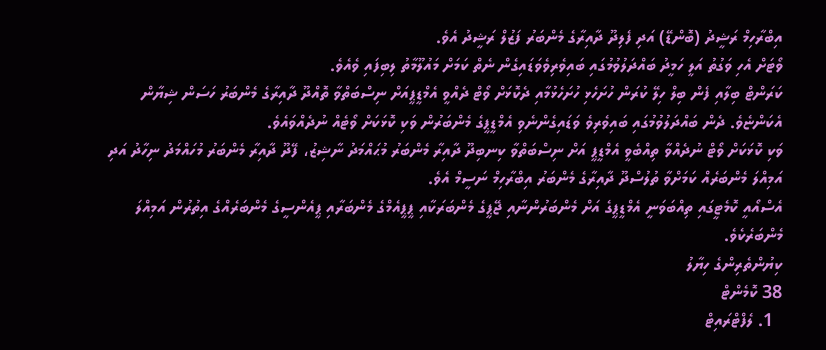އިބްރާހިމް ރަޝީދު (ބޮންޑޭ) އަދި ފެލިދޫ ދާއިރާގެ މެންބަރު ފަޒުލް ރަޝީދު އެވެ.
ވޯޓަށް އެހި ވަގުތު އަލީ ހަމީދު ބައްދަލުވުމުގައި ބައިވެރިވެވަޑައިގެން ނެތް ކަމަށް މައުލޫމާތު ލިބިފައި ވެއެވެ.
ކަރަންޓް ބިލާއި ފެން ބިލް ހިލޭ ކުރަން ހުށަހެޅި ހުށަހެޅުމާއި ދެކޮޅަށް ވޯޓް ދެއްވީ އެމްޑީޕީއަށް ނިސްބަތްވާ ތޮއްދޫ ދާއިރާގެ މެންބަރު ހަސަން ޝިޔާން އެކަންޏެވެ. ދެން ބައްދަލުވުމުގައި ބައިވެރިވެ ވަޑައިގެންނެވި އެމްޑީޕީގެ މެންބަރުން ވަކި ކޮޅަކަށް ވޯޓެއް ނުދެއްވައެވެ.
ވަކި ކޮޅަކަށް ވޯޓް ނުދެއްވާ ތިއްބެވީ އެމްޑީޕީ އަށް ނިސްބަތްވާ ކިނބިދޫ ދާއިރާ މެންބަރު މުޙައްމަދު ނާޝިޒު، ފޭދޫ ދާއިރާ މެންބަރު މުހައްމަދު ނިހާދު އަދި އަމިއްލަ މެންބަރެއް ކަމަށްވާ ތުލުސްދޫ ދާއިރާގެ މެންބަރު އިބްރާހިމް ނަސީމް އެވެ.
އެސްއޯއީ ކޮމެޓީގައި ތިއްބަވަނީ އެމްޑީޕީގެ އަށް މެންބަރުންނާއި ޖޭޕީގެ މެންބަރަކާއި ޕީޕީއެމްގެ މެންބަރާއި ޕީއެންސީގެ މެންބަރެއްގެ އިތުރުން އަމިއްލަ މެންބަރެކެވެ.
ކިޔުންތެރިންގެ ހިޔާލު
38 ކޮމެންޓް
  1. ލެފްޓްރައިޓް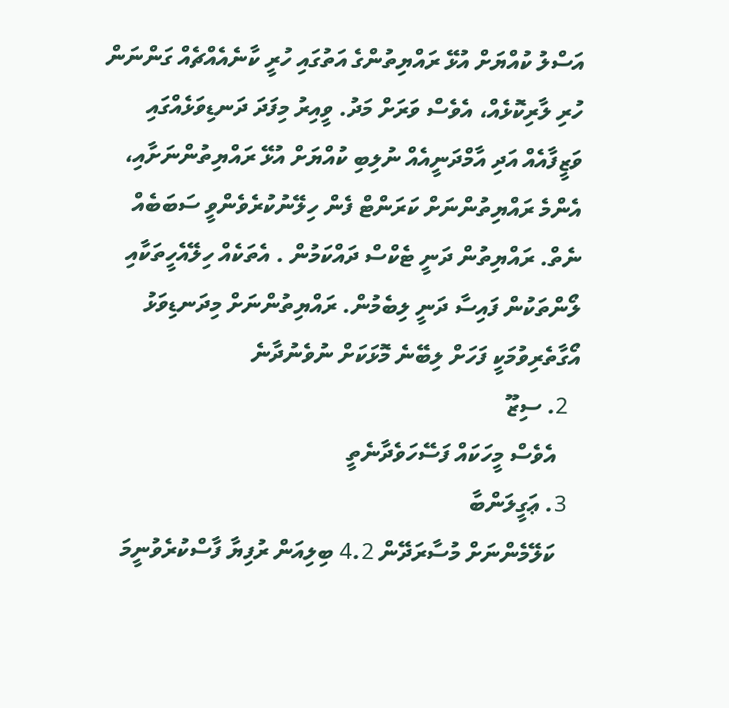އަސްލު ކުއްޔަށް އުޅޭ ރައްޔިތުންގެ އަތުގައި ހުރީ ކާނެއެއްޗެއް ގަންނަން ހުރި ލާރިކޮޅެއް، އެވެސް ވަރަށް މަދު. ވީއިރު މިފަދަ ދަނޑިވަޅެއްގައި ވަޒީފާއެއް އަދި އާމްދަނީއެއް ނުލިބި ކުއްޔަށް އުޅޭ ރައްޔިތުންނަށާއި، އެންމެ ރައްޔިތުންނަށް ކަރަންޓް ފެން ހިލޭނުކުރެވެންވީ ސަބަބެއް ނެތް. ރައްޔިތުން ދަނީ ޓެކްސް ދައްކަމުން . އެތަކެއް ހިލޭއެހީތަކާއި ލޯންތަކުން ފައިސާ ދަނީ ލިބެމުން. ރައްޔިތުންނަށް މިދަނޑިވަޅު އޯގާތެރިވުމަކީ ފަހަށް ލިބޭނެ މޮޅަކަށް ނުވެނުދާނެ
  2. ސިޒޫ
    އެވެސް މީހަކައް ފަސޭހަވެދާނެތީ
  3. ޢަގީލަންބާ
    ކަލޭމެންނަށް މުސާރަދޭން 4.2 ބިލިއަން ރުފިޔާ ފާސްކުރެވުނީމަ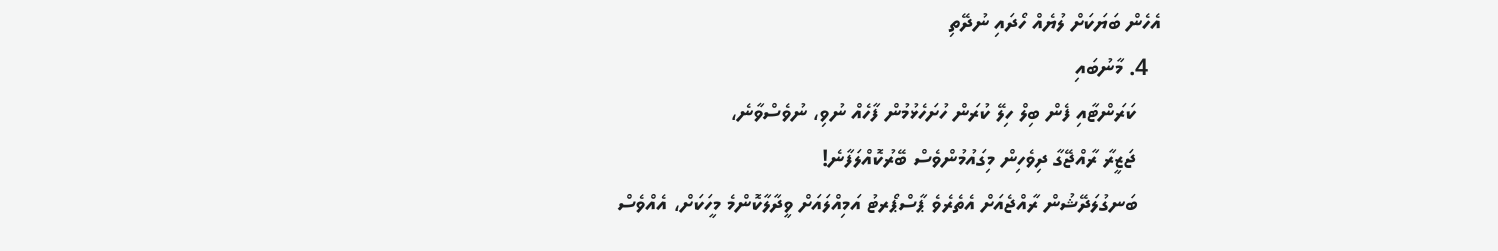އެހެން ބަޔަކަށް ލުޔެއް ހޯދައި ނުދޭތި
  4. މާނުބައި
    ކަރަންޓާއި ފެން ބިލް ހިލޭ ކުރަން ހުށަހެޅުމުން ފާހެއް ނުވި، ނުވެސްވާނެ،
    ޖަޒީރާ ރާއްޖޭގާ ދިވެހިން މިގައުމުންވެސް ބޭރުކޮއްލަފާނެ!
    ބަނގުލަދޭޝުން ރާއްޖެއަށް އެތެރެވެ ޕާސްޕޯރޓު އަމިއްލައަށް ވީދާލާކޮންމެ މީހަކަށް، އެއްވެސް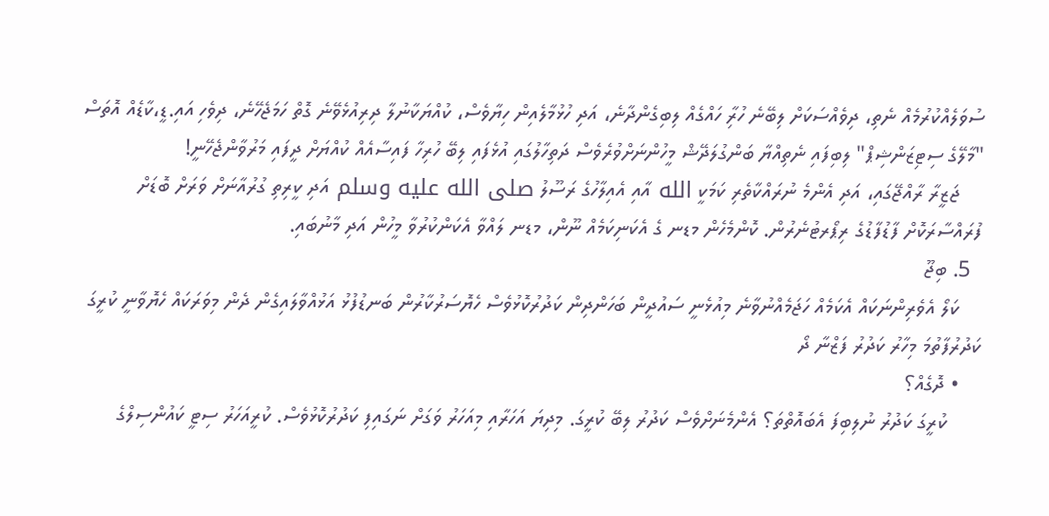ސުވަލެއްކުރުމެއް ނެތި، ދިވެއްސަކަށް ލިބޭނެ ހުރިާ ހައްގެއް ލިބިގެންދާނެ، އަދި ހުޅުމާލެއިން ހިޔާވެސް، ކުއްޔަކާނުލާ ދިރިއުޅެވޭނެ ގޮތް ހަމަޖެހޭނެ، ދިވެހި އައި.ޑީ،ކާޑެއް އޮތަސް "މާލޭގެ ސިޓިޒަންޝިޕް" ލިބިފައި ނެތިއްޔާ ބަންގުލަދޭޝް މީހުންނަށްވުރެވެސް ދަތިހާލުގައި އުޅެފައި ލިބޭ ހުރިހާ ފައިސާއެއް ކުއްޔަށް ދީފައި މަރުވާންޖެހޭނީ!
    ޖަޒީރާ ރާއްޖޭގައި، އަދި އެންމެ ނުރައްކާތެރި ކަމަކީ الله އާއި އެއިލާހުގެ ރަސޫލު صلى الله عليه وسلم އަދި ކީރިތި ގުރުއާނަށް ވަރަށް ބޮޑަށް ފުރައްސާރަކޮށް ފާޑުފާޑުގެ ރިޕޯރޓުނެރުން. ކޮންމެހެން މޑނ ގެ އެކަނިކަމެއް ނޫން، މޑނ ލައްވާ އެކަންކުރުވާ މީހުން އަދި މާނުބައި.
  5. ބިޖޫ
    ކަލޯ އެވެރިންނަކައް އެކަމެއް ހަޖަމެއްނުވާނެ މިއުޅެނީ ސައުދީން ބަހަންދިން ކަދުރުކޮޅުވެސް ހެޔޮސަރުކާރުން ބަނޑުފުޅު އަޅުއްވާލައިގެން ދެން މިވަރަކައް ހެޔޮވާނީ ކުރީގަ ކަދުރުފާތުމަ މިހާރު ކަދުރު ފަޒްނާ ދޯ
    • ދޮގެއް؟
      ކުރީގަ ކަދުރު ނުލިބިފަ އެބައޮތްތަ؟ އެންމެނަށްވެސް ކަދުރު ލިބޭ ކުރީގަ. މިދިޔަ އަހަރާއި މިއަހަރު ވަގަށް ނަގައިފި ކަދުރުކޮޅުވެސް. ކުރީއަހަރު ސިޓީ ކައުންސިލްގެ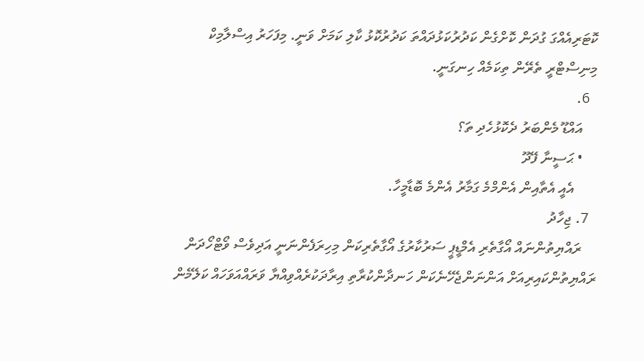ކޮޓަރިއެއްގަ ގުދަން ކޮށްގެން ކަދުރުކަޅުދައްތަ ކަދުރުކޮޅު ކާލި ކަމަށް ވަނީ. މިފަހަރު އިސްލާމިކް މިނިސްޓްރީ ތެރޭން ތިކަމެއް ހިނގަނީ.
  6.
    އައްޑޫ މެންބަރު ދެކޮޅުހެދި ތަ؟
    • ޙަސީނާ ފޭދޫ
      އެއީ އެތާއިން އެންމްމެ ގަމާރު އެންމެ ބޮޑާމީހާ.
  7. ޖިހާދު
    ރައްޔިތުންނައް އޯގާތެރި އެމްޑީޕީ ސަރުކާރުގެ އޯގާތެރިކަން މިހިރަފެންނަނީ އަދިވެސް ވޯޓްހޯދަން ރައްޔިތުންކައިރިއަށް އަންނަންޖެހޭނެކަން ހަނދާންކުރާތި އިރާދަކުރެއްވިއްޔާ ވަރައްއަވަހައް ކަލޭމެން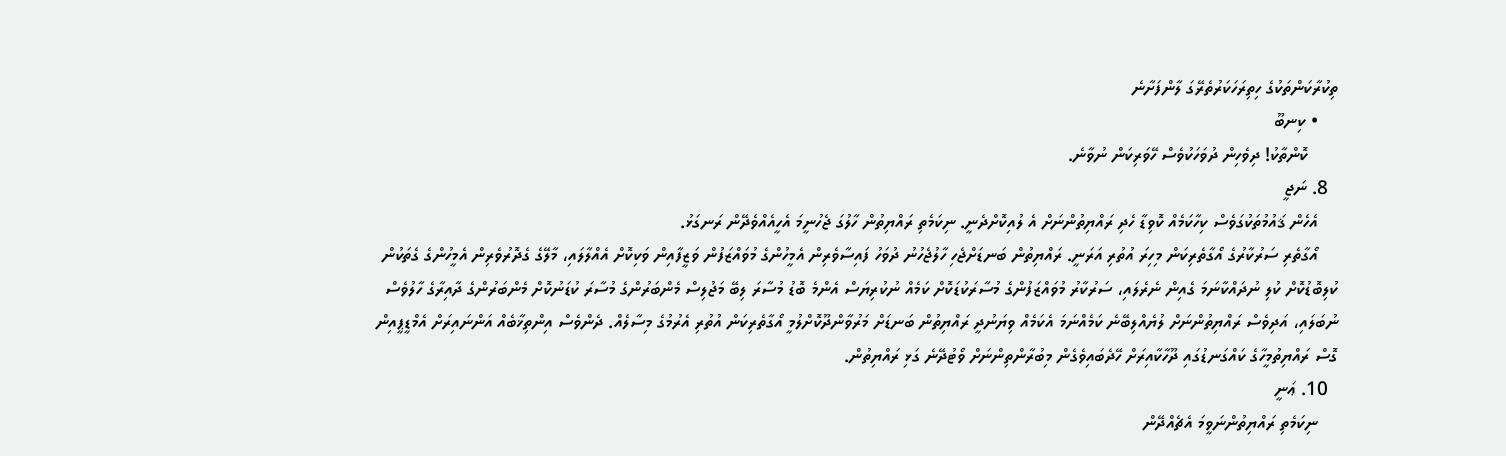ތިކުރާކަންތަކުގެ ހިތިރަހަކަރުތެރޭގަ ލާންފަށާނެ
    • ކިނބޫ
      ކޮންތާކު! ދިވެހިން ދުވަހަކުވެސް ހޭވަރިކަން ނުވާނެ.
  8. ނަޖީ
    އެހެން ޤައުމުތަކުގަވެސް ކިހާކަމެއް ކޮވިޑާ ހެދި ރައްޔިތުންނަށް އެ ލުއިކޮށްދެނީ. ނިކަމެތި ރައްޔިތުން ހާލުގަ ޖެހުނީމަ އެހީއެއްވެދޭން ރަނގަޅު.
    އޯގާތެރި ސަރުކާރުގެ އޯގާތެރިކަން މިހިރަ އުތުރި އަރަނީ. ރައްޔިތުން ބަނޑަށްޖެހި ހާލުޖެހުނު ދުވަހު ފައިސާވެރިން އެމީހުންގެ މުވައްޒަފުން ވަޒީފާއިން ވަކިކޮށް އެއްލާލައި، މާލޭގެ ގެދޮރުވެރިން އެމީހުންގެ ގެތަކުން ކުލިބޮޑުކޮށް ކުލި ނުދައްކާނަމަ ގެއިން ނެރެލައި، ސަރުކާރު މުވައްޒަފުންގެ މުސާރަކުޑަކޮށް ކަމެއް ނުކުރިޔަސް އެންމެ ބޮޑު މުސާރަ ލިބޭ މަޖުލިސް މެންބަރުންގެ މުސާރަ ކުޑަނުކޮށް މެންބަރުންގެ ދާއިރާގެ ހާލުވެސް ނުބަލައި، އަދިވެސް ރައްޔިތުންނަށް ލުޔެއްލިބޭނެ ކަމެއްނަމަ އެކަމެއް ވިޔަނުދީ ރައްޔިތުން ބަނޑަށް މަރުވާންދޫކޮށްލުމީ އޯގާތެރިކަން އުތުރި އެރުމުގެ މިސާލެއް. ދެންވެސް އިންތިޚާބެއް އަންނައިރަށް އެމްޑީޕީއިން ގޮސް ރައްޔިތުމީހާގެ ކައްގަނޑުގައި ދޫހާކާއިރަށް ހޭދެބައިވެގެން މިބުރާންތިންނަށް ވޯޓުދޭނެ ގަޅި ރައްޔިތުން.
  10. ޢަނީ
    ނިކަމެތި ރައްޔިތުންނަވީމަ އެޗެއްދޭން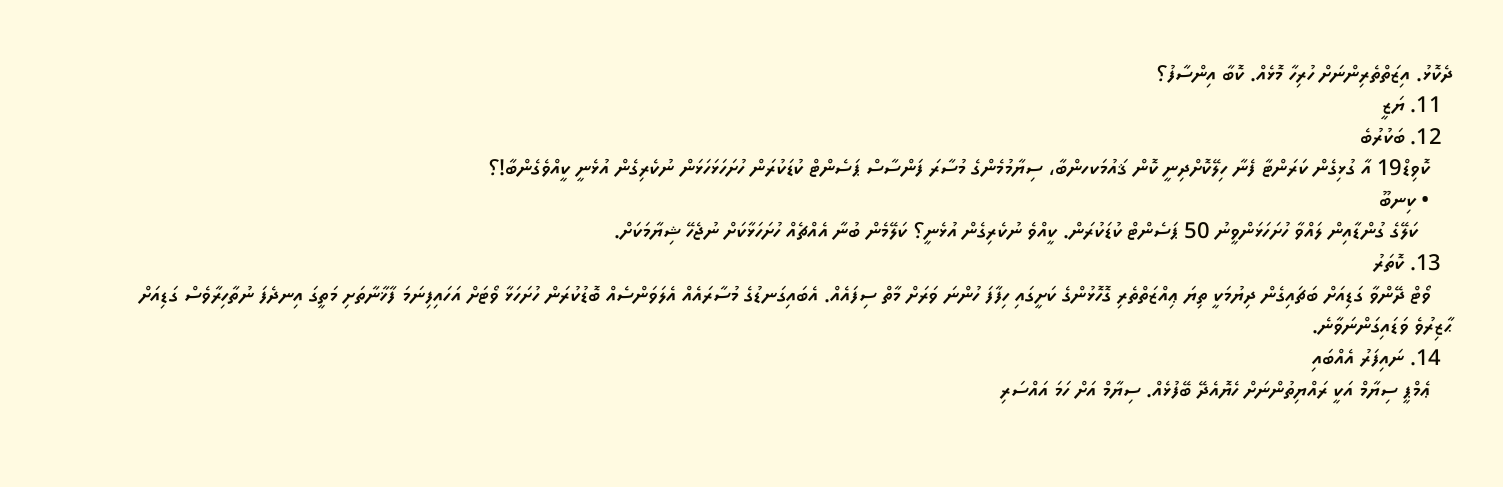ދެކޮޅު. އިޒަތްތެރިންނަށް ހުރިހާ މޮޅެއް. ކޮބާ އިންސާފު؟
  11. ޔަޒީ
  12. ބަކުރުބެ
    ކޮވިޑް19 އާ ގުޅިގެން ކަރަންޓާ ފެނާ ހިލޭކޮށްދިނީ ކޮން ޤައުމަކހންބާ، ސިޔާމުމެންގެ މުސާރަ ފަންސާސް ޕަސެންޓް ކުޑަކުރަން ހުށަހަޅަހަޅަން ނުކެރިގެން އުޅެނީ ކީއްވެގެންބާ!؟
    • ކިނބޫ
      ކަލޭގެ ގުންޑާއިން ލައްވާ ހުށަހަޅަންވީނު 50 ޕަސެންޓް ކުޑަކުރަން. ކީއްވެ ނުކެރިގެން އުޅެނީ؟ ކަލޭމެން ބުނާ އެއްޗެއް ހުށަހަޅާކަށް ނުޖެހޭ ޝިޔާމަކަށް.
  13. ކޮތަރު
    ވޯޓް ދޭންވާ ގަޑިއަށް ބަޗައިގެން ދިޔުމަކީ ތިޔަ ޢިއްޒަތްތެރި ގޮހޮޅުންގެ ކަށީގައި ހިފާފަ ހުންނަ ވަރަށް މާތް ސިފައެއް. އެބައިގަނޑުގެ މުސާރައެއް އެލަވަންސެއް ބޮޑުކުރަން ހުށަހަޅާ ވޯޓަށް އަހައިފިނަމަ ފާޚާނާތަށި މަތީގަ އިނދެފަ ނުތާހިރާވެސް ގަޑިއަށް ޙާޒިރުވެ ވަޑައިގަންނަވާނެ.
  14. ނައިފަރު އެއްބައި
    ޢެމްޕީ ސިޔާމް އަކީ ރައްޔިތުންނަށް ހެޔޮއެދޭ ބޭފުޅެއް. ސިޔާމް އަށް ހަމަ އައްސަރި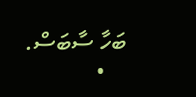ބަހާ ސާބަސް.
    •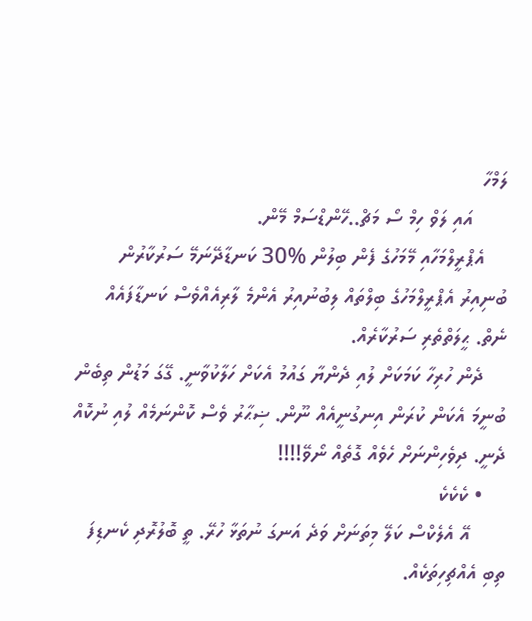ލަމްހާ
      އައި ލަވް ހިމް ސޯ މަޗް..ހޭންޑްސަމް މޭން.
    އެޕްރީލްމަހާއި މޭމަހުގެ ފެން ބިލުން %30 ކަނޑާދޭނަމޭ ސަރުކާރުން ބުނިއިރު އެޕްރީލްމަހުގެ ބިލްތައް ލިބުނުއިރު އެންމެ ލާރިއެއްވެސް ކަނޑާފައެއް ނެތް. ޙީލަތްތެރި ސަރުކާރެއް.
    ދެން ހުރިހާ ކަމަކަށް ލުއި ދެންޔާ ގައުމު އެކަށް ހަލާކުވާނީ. ގޭގަ މަޑުން ތިބެން ބުނީމަ އެކަން ކުރަން އިނގުނީއެއް ނޫން. ޟިޙާރު ވެސް ކޮންނަމެއް ލުއި ނުކޮއް ދެނީ. ދިވެހިންނަށް ހެވެއް ގޮތެއް ނޯވޭ!!!!
    • ކެކެކެ
      އޭ އެލެކްސް ކަލޭ މިތަނަށް ވަދެ އަނގަ ނުތަޅާ ހުރޭ. ތީ ބޮލުރޮދި ކެނޑިފަ ތިބި އެއްޗިހިތަކެއް.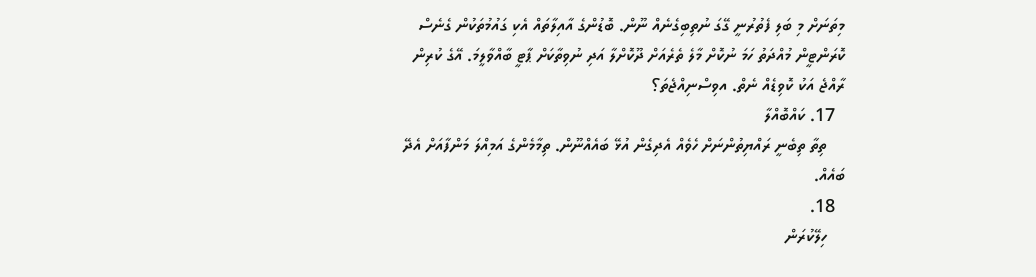މިތަނަށް މި ބަލި ފެތުރުނީ ގޭގަ ނުތިބިގެނެއް ނޫން. ބޮޑުންގެ އާއިލާތައް އެކި ގައުމުތަކުން ގެނެސް ކޮރަންޓީން މުއްދަތު ހަމަ ނުކޮށް މާލެ ތެރެއަށް ދޫކޮށްލާ އަދި ނުވިތާކަށް ޕާޓީ ބާއްވާލީމަ. އޭގެ ކުރިން ރާއްޖެ އަކު ކޮވިޑެއް ނެތް. އވިސްނިއްޖެތަ؟
  17. ކައްބޮއްލާ
    ތިތާ ތިބެނީ ރައްޔިތުންނަށް ހެވެއް އެދިގެން އުޅޭ ބައެއްނޫން. ތިމާމެންގެ އަމިއްލަ މަންފާއަށް އެދޭ ބައެއް.
  18.
    ހިލޭކުރަން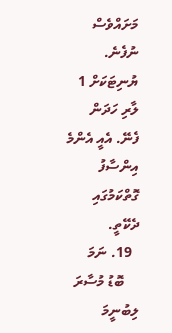މަށައްވެސް ނުފެނެ. ޔުނިޓަކަށް 1 ލާރި ހަދަން ފެނޭ. އެއީ އެންމެ އިންސާފު ގޮތްކަމުގައި ދެކޭތީ.
  19. ނަމަ
    ބޮޑު މުސާރަ ލިބުނީމަ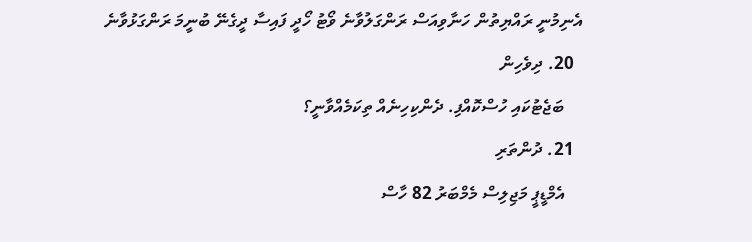އެނިމުނީ ރައްޔިތުން ހަނާވިއަސް ރަންގަލުވާނެ ވޯޓު ހޯދީ ފައިސާ ދީގެނޭ ބުނީމަ ރަންގަޅުވާނެ
  20. ދިވެހިން
    ބަޖެޓުކައި ހުސްކޮއްފި. ދެންކިހިނެއް ތިކަމެއްވާނީ؟
  21. ދުންތަރި
    އެމްޑީޕީ މަޖިލިސް މެމްބަރު 82 ހާސް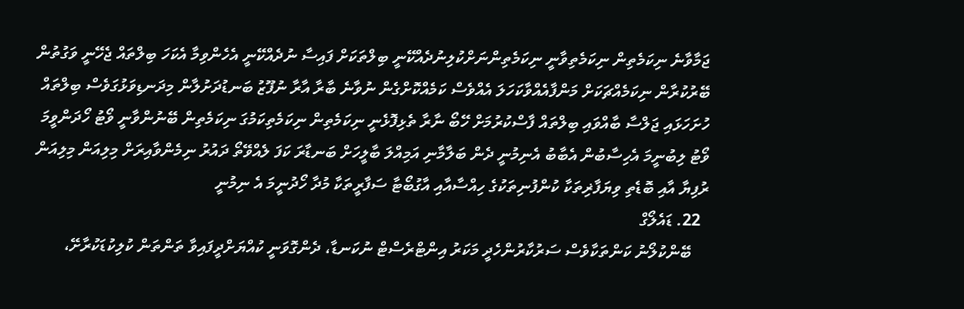ޖަމާވާނެ ނިކަމެތިން ނިކަމެތިވާނީ ނިކަމެތިންނަށްކުލިނުދެއްކޭނީ ބިލްތަކަށް ފައިސާ ނުދެއްކޭނީ އެހެންވިމާ އެކަހަ ބިލްތައް ޖެހޭނީ ވަގުތުން ބޭރުކުރާން ނިކަމެއްޗަކަށް މަންފާއެއްވާކަހަލަ އެއްވެސް ކަމެއްކޮށްގެން ނުވާނެ ބާރާ އާރާ ނުފޫޒު ބަނޑުދަށުލާން މިދަނޑިވަޅުގަވެސް ބިލްތައް ހުށަހަޅައި ޖަލްސާ ބާއްވައި ބިލްތައް ފާސްކުރުމަށް ހޭބޯ ނާރާ ތެޅިފޮޅެނީ ނިކަމެތިން ނިކަމެތިކަމުގަ ނިކަމެތިން ބޭނުންވާނީ ވޯޓު ހޯދަންވީމަ ވޯޓު ލިބުނީމަ އެހިސާބުން އެބާބު އެނިމުނީ ދެން ބަލާމާނި އަމިއްލަ ބާލީހަށް ބަނޑާރަ ކަފަ ލެއްވޭތޯ ދައުރު ނިމެންވާއިރަށް މިލިއަން މިލިއަން ރުފިޔާ އާއި ބޮޑެތި ވިޔަފާޜިތަކާ ކުންފުނިތަކުގެ ހިއްސާއާއި އާގުބޯޓާ ސަފާރީތަކާ މުދާ ހޯދުނީމަ އެ ނިމުނީ
  22. ޑައެލޯގް
    ބޭންކުލޯނު ކަންތަކާވެސް ސަރުކާރުންހެދީ މަކަރު އިންޓްރެސްޓް ނުކަނޑާ، ދެންގޮވަނީ ކުއްޔަށްދީފައިވާ ތަންތަން ކުލިކުޑަކުރާށޭ،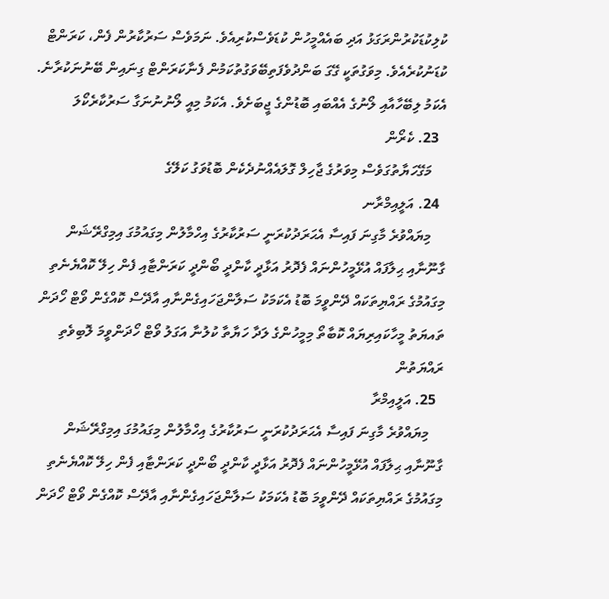ކުލިކުޑަކުރުންރަގަޅު އަދި ބައެއްމީހުން ކުޑަވެސްކުރިއެވެ. ނަމަވެސް ސަރުކާރުން ފެން، ކަރަންޓް ކުޑަނުކުރެއެވެ. މިވަގުތަކީ ގޭގަ ބަންދުވެފަތިބޭވަގުތުކަމުން ފެނާކަރަންޓް ގިނައިން ބޭނުނަކުރާނެ. އެކަމު ލިބޭހާއާއި ލޯނުގެ އެއްބައި ބޮޑުންގެ ޖީބަށެވެ. އެކަމު މިއީ ލޯނުނުނަގާ ސަރުކާރެކޯލަ
  23. ކެރޯން
    މަގޭހަޔާތުގަވެސް މިވަރުގެ ޖާހިލް ގޮލައެއްނުދެކެން ބޮޑުވަގު ކަލޭގެ
  24. އަލީއިމްރާނ
    މިޔައްވުރެ މާގިނަ ފައިސާ އެޙަރަދުކުރަނީ ސަރުކާރުގެ އިހްމާލުން މިގައުމުގަ އިމިގްރޭޝަން ގާނޫނާއި ޙިލާފައް އުޅޭމީހުންނައް ފެދޮރު އަޅާދީ ކާންދީ ބޯންދީ ކަރަންޓާއި ފެން ހިލޭ ކޮއްޔެނެތި މިގައުމުގެ ރައްޔިތަކައް ދޭންވީމަ ބޮޑު އެކަމަކު ސަލާންޖަހައިގެންނާއި އާދޭސް ކޮއްގެން ވޯޓް ހޯދަން ތައޔަތު މީހާކައިރިޔައް ކޮބާތޯ މިމީހުންގެ ލަދާ ހަޔާތާ ކުލުނާ އަގަލު ވޯޓް ހޯދަންވީމަ ލޮބިވެތި ރައްޔަތުން
  25. އަލީއިމްރާ
    މިޔައްވުރެ މާގިނަ ފައިސާ އެޙަރަދުކުރަނީ ސަރުކާރުގެ އިހްމާލުން މިގައުމުގަ އިމިގްރޭޝަން ގާނޫނާއި ޙިލާފައް އުޅޭމީހުންނައް ފެދޮރު އަޅާދީ ކާންދީ ބޯންދީ ކަރަންޓާއި ފެން ހިލޭ ކޮއްޔެނެތި މިގައުމުގެ ރައްޔިތަކައް ދޭންވީމަ ބޮޑު އެކަމަކު ސަލާންޖަހައިގެންނާއި އާދޭސް ކޮއްގެން ވޯޓް ހޯދަން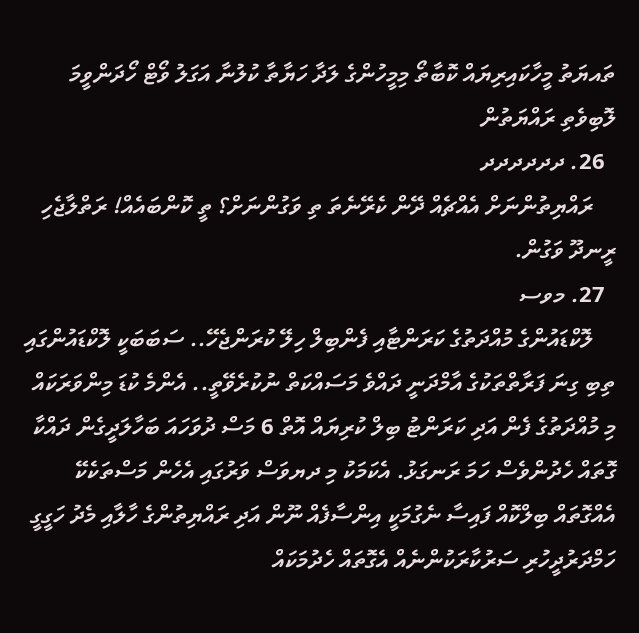ތައޔަތު މީހާކައިރިޔައް ކޮބާތޯ މިމީހުންގެ ލަދާ ހަޔާތާ ކުލުނާ އަގަލު ވޯޓް ހޯދަންވީމަ ލޮބިވެތި ރައްޔަތުން
  26. ދދދދދދ
    ރައްޔިތުންނަށް އެއްޗެއް ދޭން ކެރޭނެތަ ތި ވަގުންނަށް؟ ތީ ކޮންބައެއް! ރަތްލާޖެހި ރީނދޫ ވަގުން.
  27. މވސ
    ލޮކްޑައުންގެ މުއްދަތުގެ ކަރަންޓާއި ފެންބިލް ހިލޭ ކުރަންޖެހޭ.. ސަބަބަކީ ލޮކްޑައުންގައި ތިބި ގިނަ ފަރާތްތަކުގެ އާމްދަނީ ދައްވެ މަސައްކަތް ނުކުރެވޭތީ.. އެންމެ ކުޑަ މިންވަރަކައް މި މުއްދަތުގެ ފެން އަދި ކަރަންޓު ބިލް ކުރިޔައް އޮތް 6 މަސް ދުވަހައަ ބަހާލަދީގެން ދައްކާ ގޮތައް ހެދުންވެސް ހަމަ ރަނގަޅު. އެކަމަކު މި ދޔވަސް ވަރުގައި އެހެން މަސްތަކެކޭ އެއްގޮތައް ބިލްކޮއް ފައިސާ ނެގުމަކީ އިންސާފެއް ނޫން އަދި ރައްޔިތުންގެ ހާލާއި މެދު ހަގީގީ ހަމްދަރުދީހުރި ސަރުކާރަކުންނެއް އެގޮތައް ހެދުމަކައް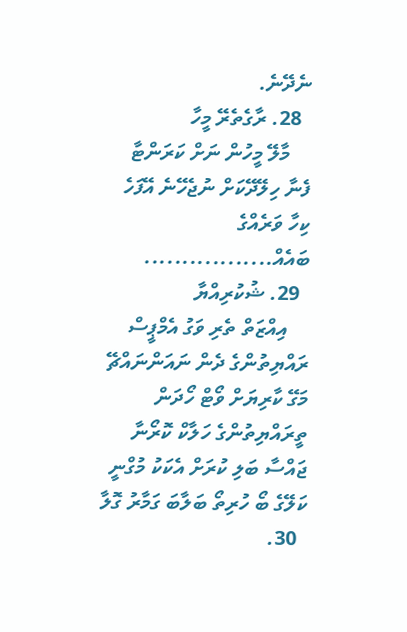ނެދޭނެ.
  28. ރާގެތެރޭ މީހާ
    މާލޭ މީހުން ނަށް ކަރަންޓާ ފެނާ ހިލޭދޭކަށް ނުޖެހޭނެ އޭފަހެ ކިހާ ވަރެއްގެ ބައެއް.................
  29. ޝުކުރިއްޔާ
    އިއްޒަތް ތެރި ވަގު އެމްޕީސް ރައްޔިތުންގެ ދެން ނައަންނައްޗޭ މަގޭ ކާރިޔަށް ވޯޓް ހޯދަން ތީރައްޔިތުންގެ ހަލާކް ކޮރޯނާ ޖައްސާ ބަލި ކުރަށް އެކަކު މުގްނީ ކަލޭގެ ބޯ ހުރިތޯ ބަލާބަ ގަމާރު ގޮލާ
  30.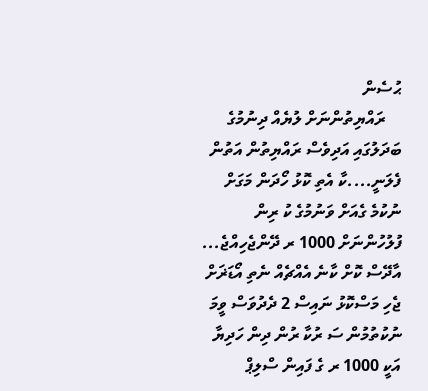ޙުސެން
    ރައްޔިތުންނަށް ލުޔެއް ދިނުމުގެ ބަދަލުގައި އަދިވެސް ރައްޔިތުން އަތުން ފެލަނީ....ކާ އެތި ކޮޅު ހޯދަން މަގަށް ނުކުމެ ގެއަށް ވަނުމުގެ ކު ރިން ފުލުހުންނަށް 1000 ރ ދޭންޖެހިއްޖެ... އާދޭސް ކޮށް ކާނެ އެއްޗެއް ނެތި އޯޑަޜަށް ޖެހި މަސްކޮޅު ނައިސް 2 ދެދުވަސް ވީމަ ނުކުތުމުން ސަ ރުކާ ރުން ދިން ހަދިޔާ އަކީ 1000 ރ ގެ ފައިން ސްލިޕް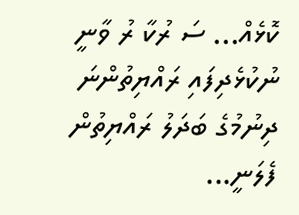ކޮޅެއް... ސަ ރުކާ ރު ވާނީ ނުކުޅެދިފައި ރައްޔިތުންނަ ދިނުމުގެ ބަދަލު ރައްޔިތުން ފެލަނީ...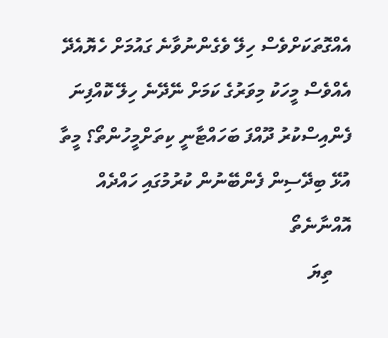އެއްގޮތަކަށްވެސް ހިލޭ ވެގެންނުވާނެ ގައުމަށް ހެޔޮއެދޭ އެއްވެސް މީހަކު މިވަރުގެ ކަމަށް ނޭދޭނެ ހިލޭ ކޮއްފިނަ ފެންއިސްކުރު ދޫއްފަ ބަހައްޓާނީ ކިތަށްމީހުންތޯ؟ މީތާ އުޅޭ ބިދޭސިން ފެންބޭނުން ކުރުމުގައި ހައްދެއް އޮއްނާނެތޯ
    ތިޔަ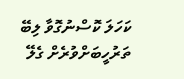ކަހަލަ ކޮސްނުގޮވާ ލިބޭ ތަރުހީބަށްވުރެށް ގެލޭ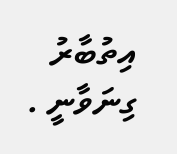އިތުބާރު ގިނަވާނީ .